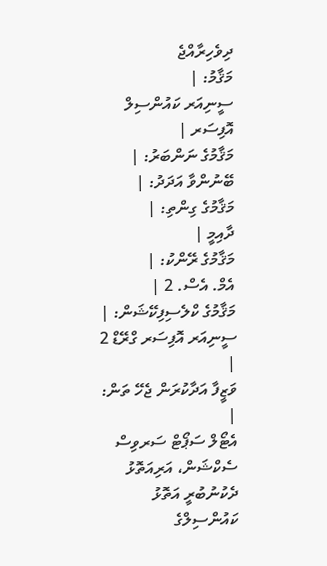ދިވެހިރާއްޖެ
މަޤާމު: |
ސީނިއަރ ކައުންސިލް އޮފިސަރ |
މަޤާމުގެ ނަންބަރު: |
ބޭނުންވާ އަދަދު: |
މަޤާމުގެ ގިންތި: |
ދާއިމީ |
މަޤާމުގެ ރޭންކު: |
އެމް. އެސް. 2 |
މަޤާމުގެ ކްލެސިފިކޭޝަން: |
ސީނިއަރ އޮފިސަރ ގްރޭޑް 2 |
ވަޒީފާ އަދާކުރަން ޖެހޭ ތަން: |
އެޓޯލް ސަޕޯޓް ސަރވިސް ސެކްޝަން، އަރިއަތޮޅު ދެކުނުބުރީ އަތޮޅު ކައުންސިލްގެ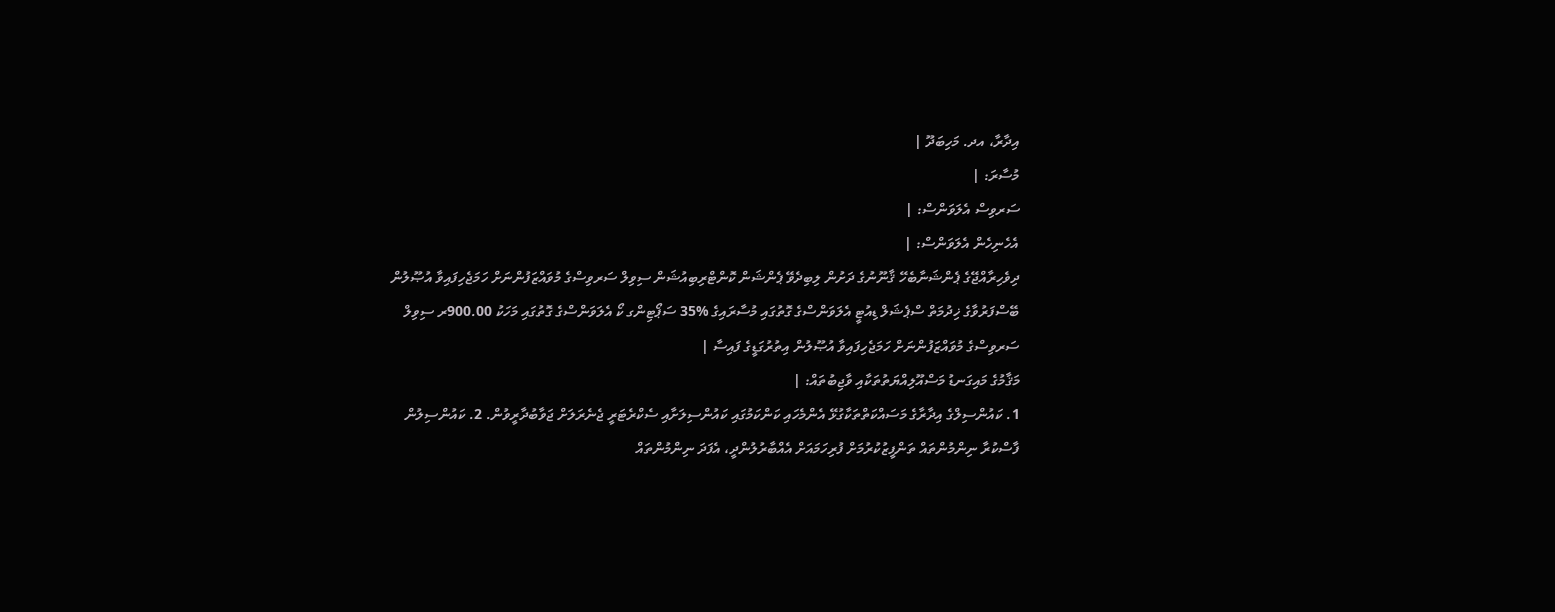އިދާރާ، އދ. މަހިބަދޫ |
މުސާރަ: |
ސަރވިސް އެލަވަންސް: |
އެހެނިހެން އެލަވަންސް: |
ދިވެހިރާއްޖޭގެ ޕެންޝަނާބެހޭ ޤާނޫނުގެ ދަށުން ލިބިދެވޭ ޕެންޝަން ކޮންޓްރިބިއުޝަން ސިވިލް ސަރވިސްގެ މުވައްޒަފުންނަށް ހަމަޖެހިފައިވާ އުޞޫލުން ބޭސްފަރުވާގެ ޚިދުމަތް ސްޕެޝަލް ޑިއުޓީ އެލަވަންސްގެ ގޮތުގައި މުސާރައިގެ %35 ސަޕޯޓިންގ ކޯ އެލަވަންސްގެ ގޮތުގައި މަހަކު 900.00ރ ސިވިލް ސަރވިސްގެ މުވައްޒަފުންނަށް ހަމަޖެހިފައިވާ އުޞޫލުން އިތުރުގަޑީގެ ފައިސާ |
މަޤާމުގެ މައިގަނޑު މަސްއޫލިއްޔަތުތަކާއި ވާޖިބުތައް: |
1. ކައުންސިލްގެ އިދާރާގެ މަސައްކަތްތަކާގުޅޭ އެންމެހައި ކަންކަމުގައި ކައުންސިލަށާއި ސެކްރެޓަރީ ޖެނެރަލަށް ޖަވާބުދާރީވުން. 2. ކައުންސިލުން ފާސްކުރާ ނިންމުންތައް ތަންފީޒުކުރުމަށް ފުރިހަމައަށް އެއްބާރުލުންދީ، އެފަދަ ނިންމުންތައް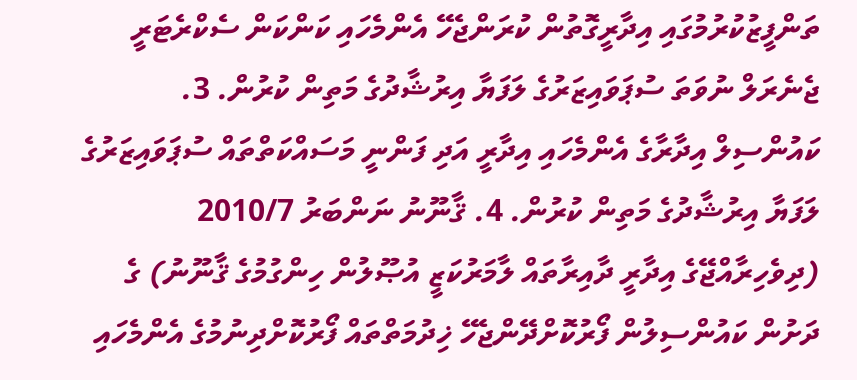ތަންފީޒުކުރުމުގައި އިދާރީގޮތުން ކުރަންޖެހޭ އެންމެހައި ކަންކަން ސެކްރެޓަރީ ޖެނެރަލް ނުވަތަ ސުޕަވައިޒަރުގެ ލަފަޔާ އިރުޝާދުގެ މަތިން ކުރުން. 3. ކައުންސިލް އިދާރާގެ އެންމެހައި އިދާރީ އަދި ފަންނީ މަސައްކަތްތައް ސުޕަވައިޒަރުގެ ލަފަޔާ އިރުޝާދުގެ މަތިން ކުރުން. 4. ޤާނޫނު ނަންބަރު 2010/7 (ދިވެހިރާއްޖޭގެ އިދާރީ ދާއިރާތައް ލާމަރުކަޒީ އުޞޫލުން ހިންގުމުގެ ޤާނޫނު) ގެ ދަށުން ކައުންސިލުން ފޯރުކޮށްދޭންޖެހޭ ޚިދުމަތްތައް ފޯރުކޮށްދިނުމުގެ އެންމެހައި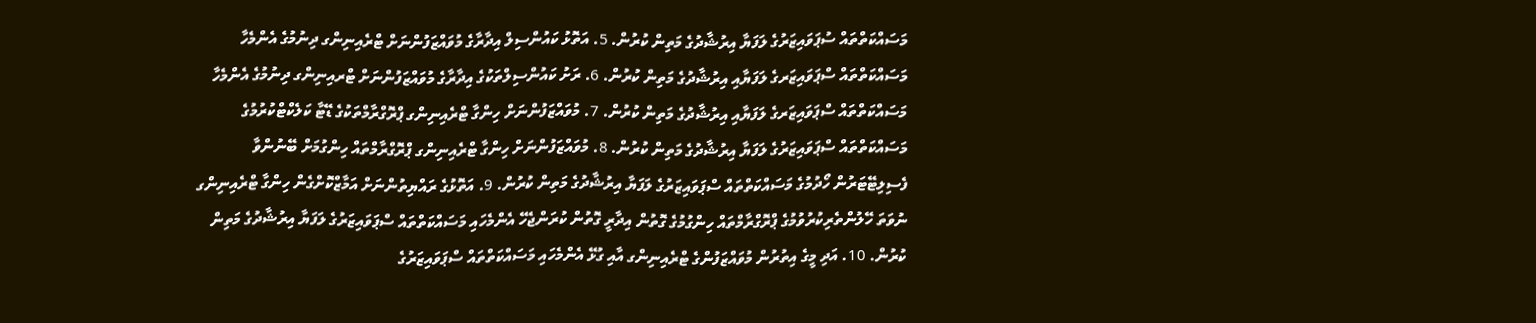މަސައްކަތްތައް ސުޕަވައިޒަރުގެ ލަފަޔާ އިރުޝާދުގެ މަތިން ކުރުން. 5. އަތޮޅު ކައުންސިލް އިދާރާގެ މުވައްޒަފުންނަށް ޓްރެއިނިންގ ދިނުމުގެ އެންމެހާ މަސައްކަތްތައް ސްޕަވައިޒަރގެ ލަފަޔާއި އިރުޝާދުގެ މަތިން ކުރުން. 6. ރަށު ކައުންސިލްތަކުގެ އިދާރާގެ މުވައްޒަފުންނަށް ޓްރއިނިންގ ދިނުމުގެ އެންމެހާ މަސައްކަތްތައް ސްޕަވައިޒަރގެ ލަފަޔާއި އިރުޝާދުގެ މަތިން ކުރުން. 7. މުވައްޒަފުންނަށް ހިންގާ ޓްރެއިނިންގ ޕްރޮގްރާމްތަކުގެ ޑޭޓާ ކަލެކްޓްކުރުމުގެ މަސައްކަތްތައް ސްޕަވައިޒަރުގެ ލަފަޔާ އިރުޝާދުގެ މަތިން ކުރުން. 8. މުވައްޒަފުންނަށް ހިންގާ ޓްރެއިނިންގ ޕްރޮގްރާމްތައް ހިންގުމަށް ބޭނުންވާ ފެސިލިޓޭޓަރުން ހޯދުމުގެ މަސައްކަތްތައް ސްޕަވައިޒަރުގެ ލަފަޔާ އިރުޝާދުގެ މަތިން ކުރުން. 9. އަތޮޅުގެ ރައްޔިތުންނަށް އަމާޒްކޮށްގެން ހިންގާ ޓްރެއިނިންގ ނުވަތަ ހޭލުންތެރިކުރުވުމުގެ ޕްރޮގްރާމްތައް ހިންގުމުގެ ގޮތުން އިދާރީ ގޮތުން ކުރަންޖެހޭ އެންމެހައި މަސައްކަތްތައް ސްޕަވައިޒަރުގެ ލަފަޔާ އިރުޝާދުގެ މަތިން ކުރުން. 10. އަދި މީގެ އިތުރުން މުވައްޒަފުންގެ ޓްރެއިނިންގ އާއި ގުޅޭ އެންމެހައި މަސައްކަތްތައް ސްޕަވައިޒަރުގެ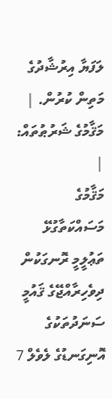ލަފަޔާ އިރުޝާދުގެ މަތިން ކުރުން. |
މަޤާމުގެ ޝަރުޠުތައް: |
މަޤާމުގެ މަސައްކަތާގުޅޭ ތަޢުލީމީ ރޮނގަކުން ދިވެހިރާއްޖޭގެ ޤައުމީ ސަނަދުތަކުގެ އޮނިގަނޑުގެ ލެވެލް 7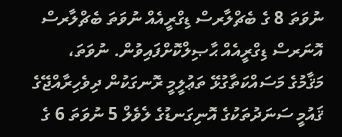ނުވަތަ 8 ގެ ބެޗްލާރސް ޑިގްރީއެއް ނުވަތަ ބެޗްލާރސް އޮނަރސް ޑިގްރީއެއް ޙާޞިލްކޮށްފައިވުން. ނުވަތަ،
މަޤާމުގެ މަސައްކަތާގުޅޭ ތަޢުލީމީ ރޮނގަކުން ދިވެހިރާއްޖޭގެ ޤައުމީ ސަނަދުތަކުގެ އޮނިގަނޑުގެ ލެވެލް 5 ނުވަތަ 6 ގެ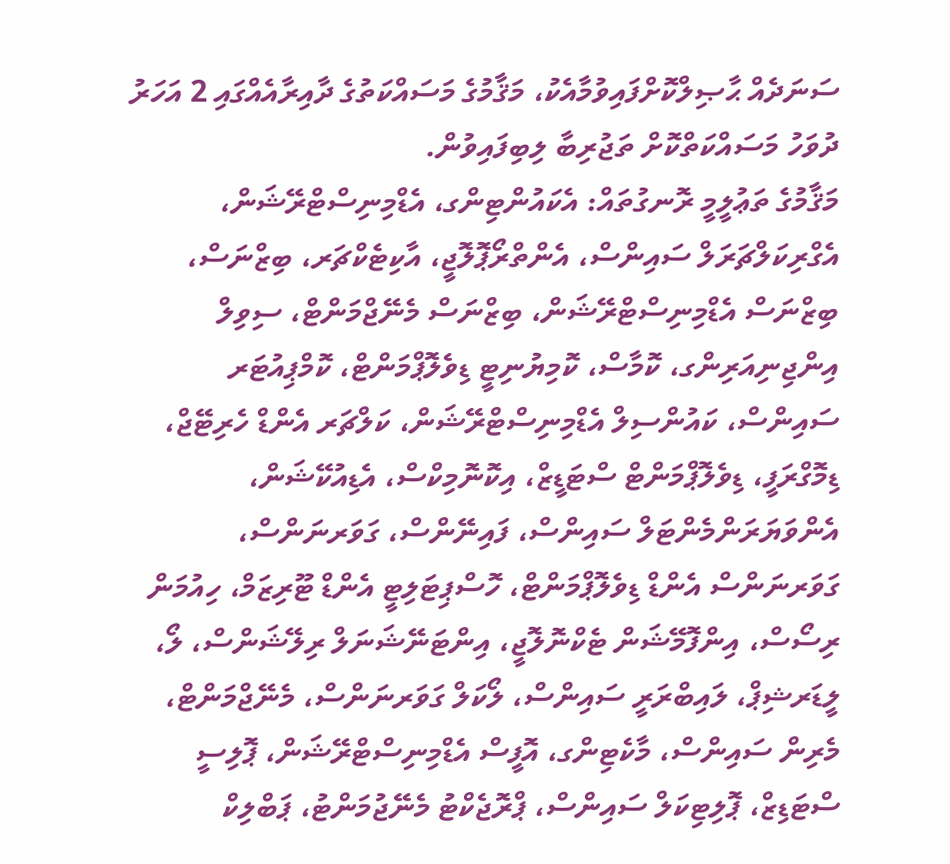ސަނަދެއް ޙާޞިލްކޮށްފައިވުމާއެކު، މަޤާމުގެ މަސައްކަތުގެ ދާއިރާއެއްގައި 2 އަހަރު ދުވަހު މަސައްކަތްކޮށް ތަޖުރިބާ ލިބިފައިވުން.
މަޤާމުގެ ތަޢުލީމީ ރޮނގުތައް: އެކައުންޓިންގ، އެޑްމިނިސްޓްރޭޝަން، އެގްރިކަލްޗަރަލް ސައިންސް، އެންތްރޯޕޮލޮޖީ، އާކިޓެކްޗަރ، ބިޒްނަސް، ބިޒްނަސް އެޑްމިނިސްޓްރޭޝަން، ބިޒްނަސް މެނޭޖްމަންޓް، ސިވިލް އިންޖިނިއަރިންގ، ކޮމާސް، ކޮމިޔުނިޓީ ޑިވެލޮޕްމަންޓް، ކޮމްޕިއުޓަރ ސައިންސް، ކައުންސިލް އެޑްމިނިސްޓްރޭޝަން، ކަލްޗަރ އެންޑް ހެރިޓޭޖް، ޑިމޮގްރަފީ، ޑިވެލޮޕްމަންޓް ސްޓަޑީޒް، އިކޮނޮމިކްސް، އެޑިއުކޭޝަން، އެންވަޔަރަންމެންޓަލް ސައިންސް، ފައިނޭންސް، ގަވަރނަންސް، ގަވަރނަންސް އެންޑް ޑިވެލޮޕްމަންޓް، ހޮސްޕިޓަލިޓީ އެންޑް ޓޫރިޒަމް، ހިއުމަން ރިސޯސް، އިންފޮމޭޝަން ޓެކްނޮލޮޖީ، އިންޓަނޭޝަނަލް ރިލޭޝަންސް، ލޯ، ލީޑަރޝިޕް، ލައިބްރަރީ ސައިންސް، ލޯކަލް ގަވަރނަންސް، މެނޭޖްމަންޓް، މެރިން ސައިންސް، މާކެޓިންގ، އޮފީސް އެޑްމިނިސްޓްރޭޝަން، ޕޮލިސީ ސްޓަޑިޒް، ޕޮލިޓިކަލް ސައިންސް، ޕްރޮޖެކްޓު މެނޭޖުމަންޓު، ޕަބްލިކް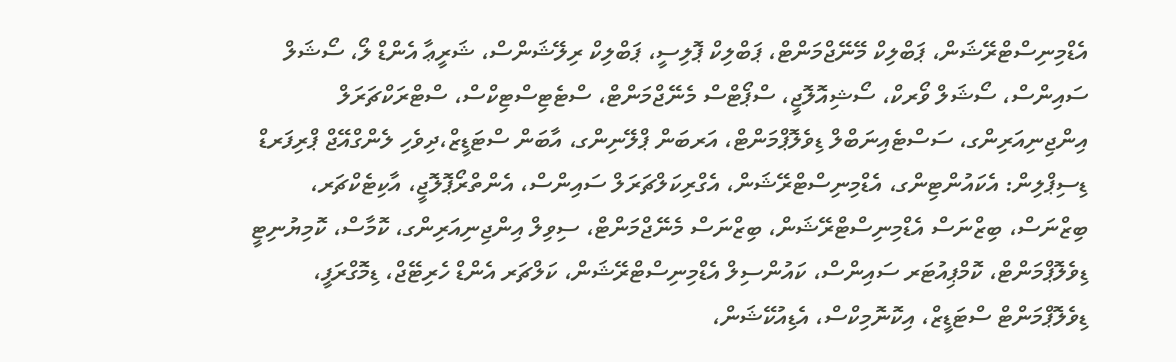އެޑްމިނިސްޓްރޭޝަން، ޕަބްލިކް މޭނޭޖްމަންޓް، ޕަބްލިކް ޕޮލިސީ، ޕަބްލިކް ރިލޭޝަންސް، ޝަރީޢާ އެންޑް ލޯ، ސޯޝަލް ސައިންސް، ސޯޝަލް ވޯރކް، ސޯޝިއޮލޮޖީ، ސްޕޯޓްސް މެނޭޖްމަންޓް، ސްޓެޓިސްޓިކްސް، ސްޓްރަކްޗަރަލް އިންޖިނިއަރިންގ، ސަސްޓެއިނަބްލް ޑިވެލޮޕްމަންޓް، އަރބަން ޕްލޭނިންގ، އާބަން ސްޓަޑީޒް،ދިވެހި ލެންގްއޭޖް ޕްރިފަރޑް ޑިސިޕްލިން: އެކައުންޓިންގ، އެޑްމިނިސްޓްރޭޝަން، އެގްރިކަލްޗަރަލް ސައިންސް، އެންތްރޯޕޮލޮޖީ، އާކިޓެކްޗަރ، ބިޒްނަސް، ބިޒްނަސް އެޑްމިނިސްޓްރޭޝަން، ބިޒްނަސް މެނޭޖްމަންޓް، ސިވިލް އިންޖިނިއަރިންގ، ކޮމާސް، ކޮމިޔުނިޓީ ޑިވެލޮޕްމަންޓް، ކޮމްޕިއުޓަރ ސައިންސް، ކައުންސިލް އެޑްމިނިސްޓްރޭޝަން، ކަލްޗަރ އެންޑް ހެރިޓޭޖް، ޑިމޮގްރަފީ، ޑިވެލޮޕްމަންޓް ސްޓަޑީޒް، އިކޮނޮމިކްސް، އެޑިއުކޭޝަން،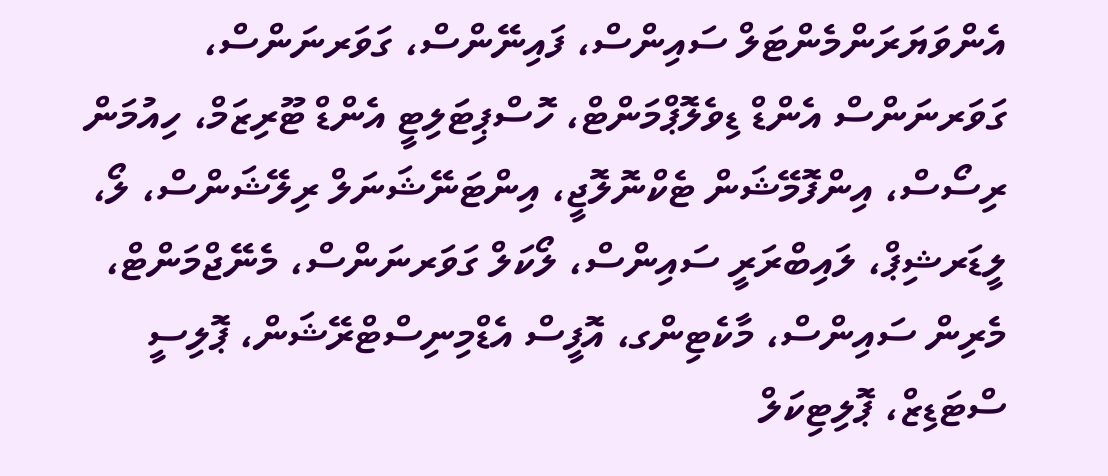އެންވަޔަރަންމެންޓަލް ސައިންސް، ފައިނޭންސް، ގަވަރނަންސް، ގަވަރނަންސް އެންޑް ޑިވެލޮޕްމަންޓް، ހޮސްޕިޓަލިޓީ އެންޑް ޓޫރިޒަމް، ހިއުމަން ރިސޯސް، އިންފޮމޭޝަން ޓެކްނޮލޮޖީ، އިންޓަނޭޝަނަލް ރިލޭޝަންސް، ލޯ، ލީޑަރޝިޕް، ލައިބްރަރީ ސައިންސް، ލޯކަލް ގަވަރނަންސް، މެނޭޖްމަންޓް، މެރިން ސައިންސް، މާކެޓިންގ، އޮފީސް އެޑްމިނިސްޓްރޭޝަން، ޕޮލިސީ ސްޓަޑިޒް، ޕޮލިޓިކަލް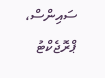ސައިންސް، ޕްރޮޖެކްޓު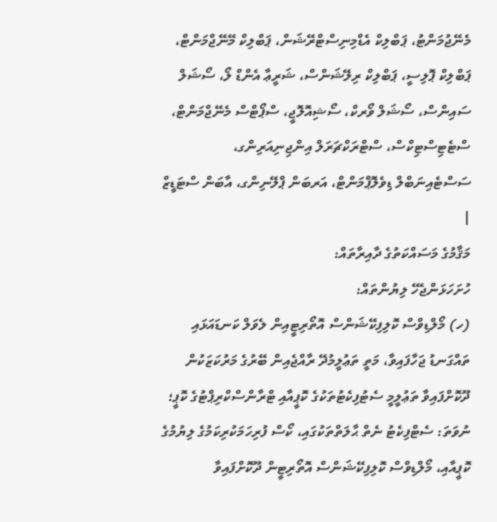މެނޭޖުމަންޓު، ޕަބްލިކް އެޑްމިނިސްޓްރޭޝަން، ޕަބްލިކް މޭނޭޖްމަންޓް، ޕަބްލިކް ޕޮލިސީ، ޕަބްލިކް ރިލޭޝަންސް، ޝަރީޢާ އެންޑް ލޯ، ސޯޝަލް ސައިންސް، ސޯޝަލް ވޯރކް، ސޯޝިއޮލޮޖީ، ސްޕޯޓްސް މެނޭޖްމަންޓް، ސްޓެޓިސްޓިކްސް، ސްޓްރަކްޗަރަލް އިންޖިނިއަރިންގ، ސަސްޓެއިނަބްލް ޑިވެލޮޕްމަންޓް، އަރބަން ޕްލޭނިންގ، އާބަން ސްޓަޑީޒް |
މަޤާމުގެ މަސައްކަތުގެ ދާއިރާތައް:
ހުށަހަޅަންޖެހޭ ލިޔުންތައް:
(ހ) މޯލްޑިވްސް ކޮލިފިކޭޝަންސް އޮތޯރިޓީއިން ލެވަލް ކަނޑައަޅައި ތައްގަނޑު ޖަހާފައިވާ، މަތީ ތަޢުލީމުދޭ ރާއްޖެއިން ބޭރުގެ މަރުކަޒަކުން ދޫކޮށްފައިވާ ތަޢުލީމީ ސެޓުފިކެޓުތަކުގެ ކޮޕީއާއި ޓްރާންސްކްރިޕްޓުގެ ކޮޕީ؛ ނުވަތަ: ސެޓްފިކެޓު ނެތް ޙާލަތްތަކުގައި، ކޯސް ފުރިހަމަކުރިކަމުގެ ލިޔުމުގެ ކޮޕީއާއި، މޯލްޑިވްސް ކޮލިފިކޭޝަންސް އޮތޯރިޓީން ދޫކޮށްފައިވާ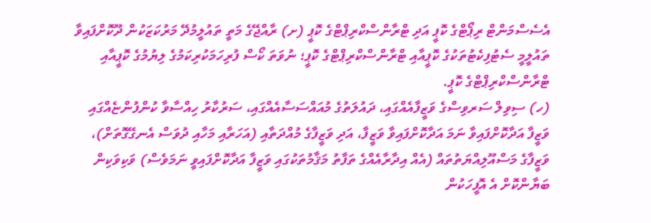އެސެސްމަންޓް ރިޕޯޓްގެ ކޮޕީ އަދި ޓްރާންސްކްރިޕްޓްގެ ކޮޕީ (ށ) ރާއްޖޭގެ މަތީ ތައުލީމުދޭ މަރުކަޒަކުން ދޫކޮށްފައިވާ ތައުލީމީ ސެޓުފިކެޓުތަކުގެ ކޮޕީއާއި ޓްރާންސްކްރިޕްޓްގެ ކޮޕީ؛ ނުވަތަ ކޯސް ފުރިހަމަކުރިކަމުގެ ލިޔުމުގެ ކޮޕީއާއި ޓްރާންސްކްރިޕްޓްގެ ކޮޕީ.
(ހ) ސިވިލް ސަރވިސްގެ ވަޒީފާއެއްގައި، ދައުލަތުގެ މުއައްސަސާއެއްގައި، ސަރުކާރު ހިއްސާވާ ކުންފުންޏެއްގައި ވަޒީފާ އަދާކޮށްފައިވާ ނަމަ އަދާކޮށްފައިވާ ވަޒީފާ، އަދި ވަޒީފާގެ މުއްދަތާއި (އަހަރާއި މަހާއި ދުވަސް އެނގޭގޮތަށް)، ވަޒީފާގެ މަސްއޫލިއްޔަތުތައް (އެއް އިދާރާއެއްގެ ތަފާތު މަޤާމުތަކުގައި ވަޒީފާ އަދާކޮށްފައިވީ ނަމަވެސް) ވަކިވަކިން ބަޔާންކޮށް އެ އޮފީހަކުން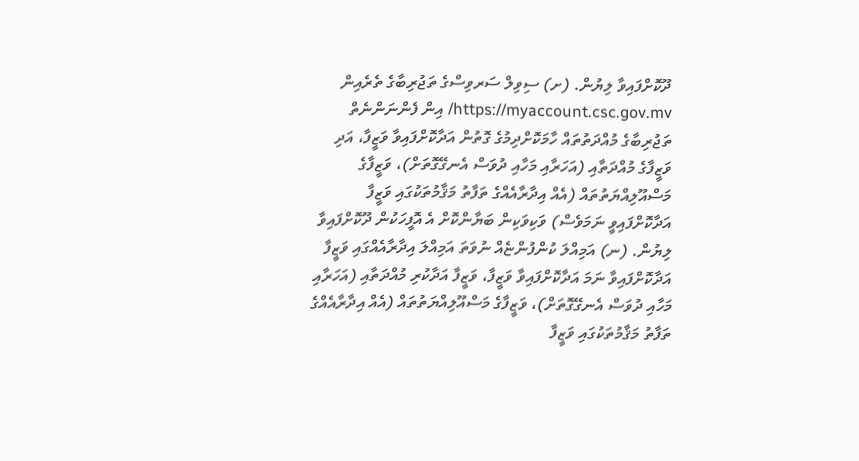ދޫކޮށްފައިވާ ލިޔުން. (ށ) ސިވިލް ސަރވިސްގެ ތަޖުރިބާގެ ތެރެއިން https://myaccount.csc.gov.mv/ އިން ފެންނަންނެތް ތަޖުރިބާގެ މުއްދަތުތައް ހާމަކޮށްދިމުގެ ގޮތުން އަދާކޮށްފައިވާ ވަޒީފާ، އަދި ވަޒީފާގެ މުއްދަތާއި (އަހަރާއި މަހާއި ދުވަސް އެނގޭގޮތަށް)، ވަޒީފާގެ މަސްއޫލިއްޔަތުތައް (އެއް އިދާރާއެއްގެ ތަފާތު މަޤާމުތަކުގައި ވަޒީފާ އަދާކޮށްފައިވީ ނަމަވެސް) ވަކިވަކިން ބަޔާންކޮށް އެ އޮފީހަކުން ދޫކޮށްފައިވާ ލިޔުން. (ނ) އަމިއްލަ ކުންފުންޏެއް ނުވަތަ އަމިއްލަ އިދާރާއެއްގައި ވަޒީފާ އަދާކޮށްފައިވާ ނަމަ އަދާކޮށްފައިވާ ވަޒީފާ، ވަޒީފާ އަދާކުރި މުއްދަތާއި (އަހަރާއި މަހާއި ދުވަސް އެނގޭގޮތަށް)، ވަޒީފާގެ މަސްއޫލިއްޔަތުތައް (އެއް އިދާރާއެއްގެ ތަފާތު މަޤާމުތަކުގައި ވަޒީފާ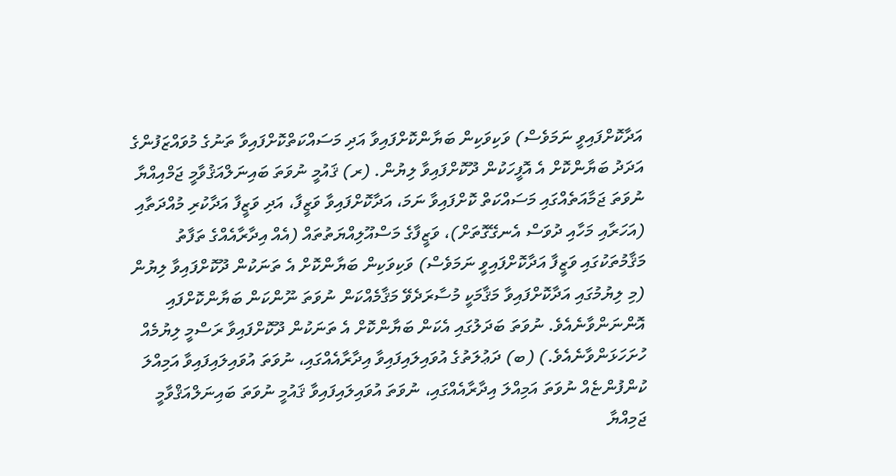އަދާކޮށްފައިވީ ނަމަވެސް) ވަކިވަކިން ބަޔާންކޮށްފައިވާ އަދި މަސައްކަތްކޮށްފައިވާ ތަނުގެ މުވައްޒަފުންގެ އަދަދު ބަޔާންކޮށް އެ އޮފީހަކުން ދޫކޮށްފައިވާ ލިޔުން. (ރ) ޤައުމީ ނުވަތަ ބައިނަލްއަޤުވާމީ ޖަމްއިއްޔާ ނުވަތަ ޖަމާއަތެއްގައި މަސައްކަތް ކޮށްފައިވާ ނަމަ، އަދާކޮށްފައިވާ ވަޒީފާ، އަދި ވަޒީފާ އަދާކުރި މުއްދަތާއި (އަހަރާއި މަހާއި ދުވަސް އެނގޭގޮތަށް)، ވަޒީފާގެ މަސްއޫލިއްޔަތުތައް (އެއް އިދާރާއެއްގެ ތަފާތު މަޤާމުތަކުގައި ވަޒީފާ އަދާކޮށްފައިވީ ނަމަވެސް) ވަކިވަކިން ބަޔާންކޮށް އެ ތަނަކުން ދޫކޮށްފައިވާ ލިޔުން (މި ލިޔުމުގައި އަދާކޮށްފައިވާ މަޤާމަކީ މުސާރަދެވޭ މަޤާމެއްކަން ނުވަތަ ނޫންކަން ބަޔާންކޮށްފައި އޮންނަންވާނެއެވެ. ނުވަތަ ބަދަލުގައި އެކަން ބަޔާންކޮށް އެ ތަނަކުން ދޫކޮށްފައިވާ ރަސްމީ ލިޔުމެއް ހުށަހަޅަންވާނެއެވެ.) (ބ) ދަޢުލަތުގެ އުވައިލައިފައިވާ އިދާރާއެއްގައި، ނުވަތަ އުވައިލައިފައިވާ އަމިއްލަ ކުންފުންޏެއް ނުވަތަ އަމިއްލަ އިދާރާއެއްގައި، ނުވަތަ އުވައިލައިފައިވާ ޤައުމީ ނުވަތަ ބައިނަލްއަޤްވާމީ ޖަމިއްޔާ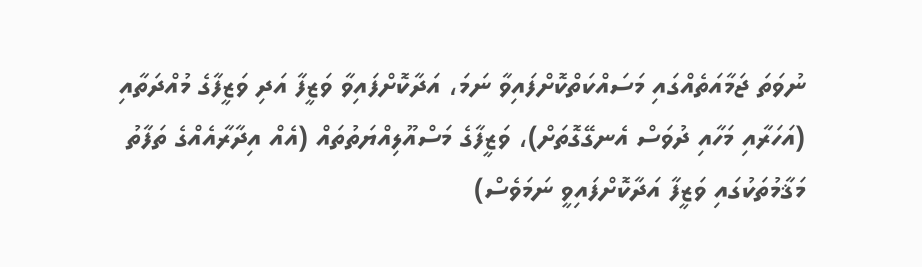ނުވަތަ ޖަމާއަތެއްގައި މަސައްކަތްކޮށްފައިވާ ނަމަ، އަދާކޮށްފައިވާ ވަޒީފާ އަދި ވަޒީފާގެ މުއްދަތާއި (އަހަރާއި މަހާއި ދުވަސް އެނގޭގޮތަށް)، ވަޒީފާގެ މަސްއޫލިއްޔަތުތައް (އެއް އިދާރާއެއްގެ ތަފާތު މަޤާމުތަކުގައި ވަޒީފާ އަދާކޮށްފައިވީ ނަމަވެސް)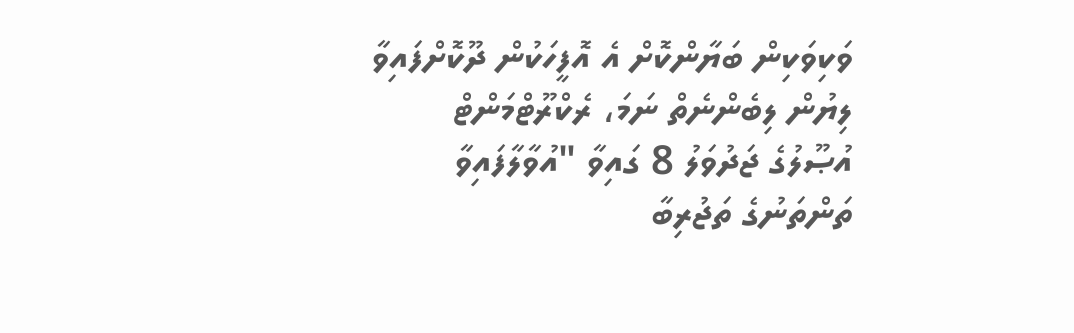ވަކިވަކިން ބަޔާންކޮށް އެ އޮފީހަކުން ދޫކޮށްފައިވާ ލިޔުން ލިބެންނެތް ނަމަ، ރެކްރޫޓްމަންޓް އުޞޫލުގެ ޖަދުވަލު 8 ގައިވާ "އުވާލާފައިވާ ތަންތަނުގެ ތަޖުރިބާ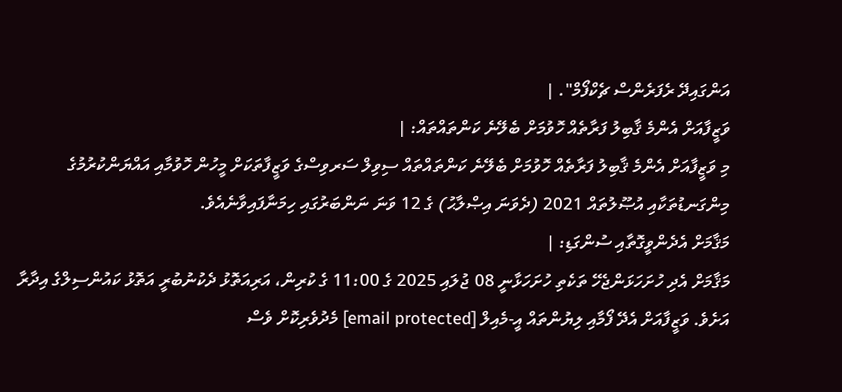އަންގައިދޭ ރެފަރެންސް ޗެކްފޯމް". |
ވަޒީފާއަށް އެންމެ ޤާބިލު ފަރާތެއް ހޮވުމަށް ބެލޭނެ ކަންތައްތައް: |
މި ވަޒީފާއަށް އެންމެ ޤާބިލު ފަރާތެއް ހޮވުމަށް ބެލޭނެ ކަންތައްތައް ސިވިލް ސަރވިސްގެ ވަޒީފާތަކަށް މީހުން ހޮވުމާއި އައްޔަންކުރުމުގެ މިންގަނޑުތަކާއި އުޞޫލުތައް 2021 (ދެވަނަ އިޞްލާޙު) ގެ 12 ވަނަ ނަންބަރުގައި ހިމަނާފައިވާނެއެވެ.
މަޤާމަށް އެދެންވީގޮތާއި ސުންގަޑި: |
މަޤާމަށް އެދި ހުށަހަޅަންޖެހޭ ތަކެތި ހުށަހަޅާނީ 08 ޖުލައި 2025 ގެ 11:00 ގެ ކުރިން، އަރިއަތޮޅު ދެކުނުބުރީ އަތޮޅު ކައުންސިލްގެ އިދާރާ އަށެވެ. ވަޒީފާއަށް އެދޭ ފޯމާއި ލިޔުންތައް އީ-މެއިލް [email protected] މެދުވެރިކޮށް ވެސް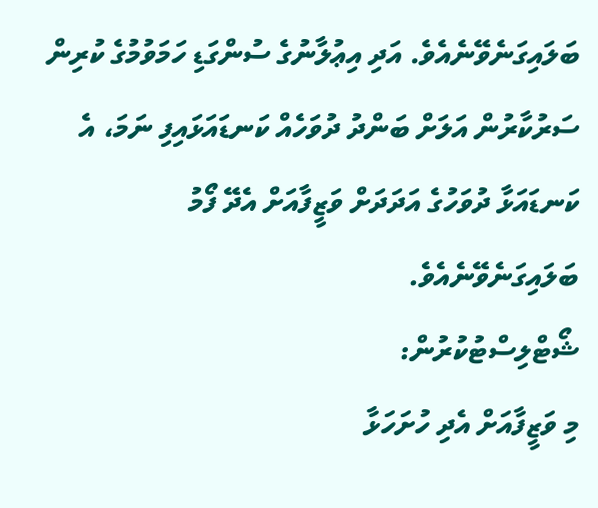ބަލައިގަނެވޭނެއެވެ. އަދި އިޢުލާނުގެ ސުންގަޑި ހަމަވުމުގެ ކުރިން ސަރުކާރުން އަލަށް ބަންދު ދުވަހެއް ކަނޑައަޅައިފި ނަމަ، އެ ކަނޑައަޅާ ދުވަހުގެ އަދަދަށް ވަޒީފާއަށް އެދޭ ފޯމު ބަލައިގަނެވޭނެއެވެ.
ޝޯޓްލިސްޓުކުރުން:
މި ވަޒީފާއަށް އެދި ހުށަހަޅާ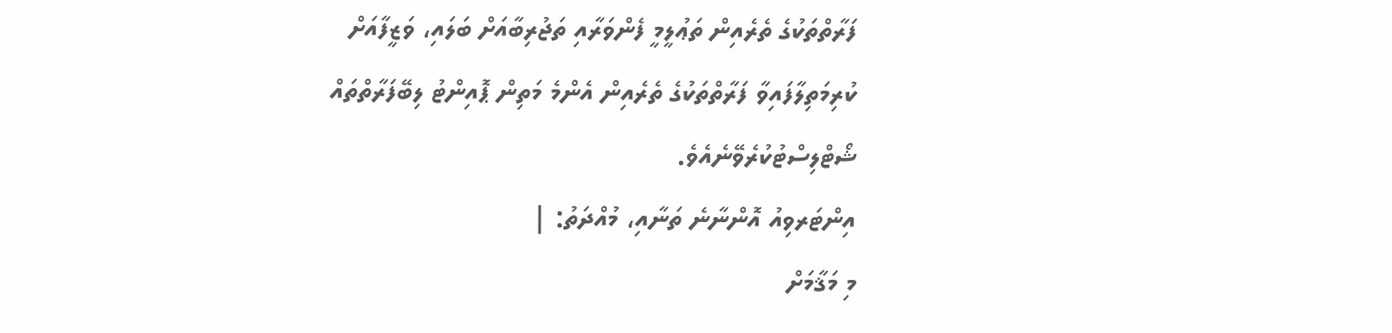ފަރާތްތަކުގެ ތެރެއިން ތަޢުލީމީ ފެންވަރާއި ތަޖުރިބާއަށް ބަލައި، ވަޒީފާއަށް ކުރިމަތިލާފައިވާ ފަރާތްތަކުގެ ތެރެއިން އެންމެ މަތިން ޕޮއިންޓު ލިބޭފަރާތްތައް ޝޯޓްލިސްޓުކުރެވޭނެއެވެ.
އިންޓަރވިއު އޮންނާނެ ތަނާއި، މުއްދަތު: |
މި މަޤާމަށް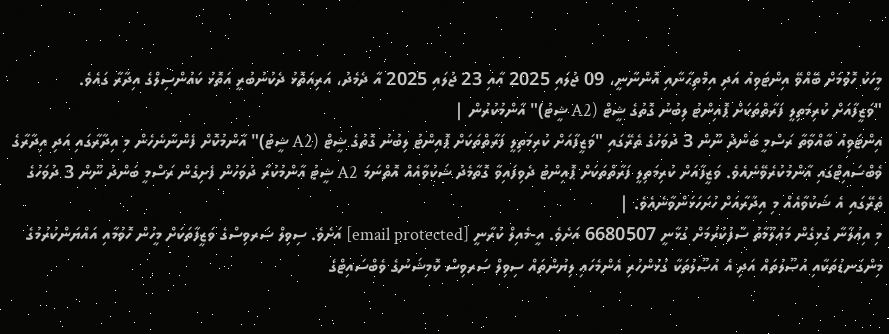މީހަކު ހޮވުމަށް ބޭއްވޭ އިންޓަވިއު އަދި އިމްތިޙާނާއި އޮންނާނީ، 09 ޖުލައި 2025 އާއި 23 ޖުލައި 2025 އާ ދެމެދު، އަރިއަތޮޅު ދެކުނުބުރީ އަތޮޅު ކައުންސިލްގެ އިދާރާ ގައެވެ.
"ވަޒީފާއަށް ކުރިމަތިލީ ފަރާތްތަކަށް ޕޮއިންޓު ލިބުނު ގޮތުގެ ޝީޓް (A2 ޝީޓު)" އާންމުކުރުން |
އިންޓަވިއު ބާއްވާތާ ރަސްމީ ބަންދު ނޫން 3 ދުވަހުގެ ތެރޭގައި "ވަޒީފާއަށް ކުރިމަތިލީ ފަރާތްތަކަށް ޕޮއިންޓު ލިބުނު ގޮތުގެ ޝީޓް (A2 ޝީޓު)" އާންމުކޮށް ފެންނާނެހެން މި އިދާރާގައި އަދި އިދާރާގެ ވެބްސައިޓްގައި އާންމުކުރެވޭނެއެވެ. ވަޒީފާއަށް ކުރިމަތިލީ ފަރާތްތަކަށް ޕޮއިންޓު ދެވިފައިވާ ގޮތާމެދު ޝަކުވާއެއް އޮތްނަމަ A2 ޝީޓު އާންމުކުރާ ދުވަހުން ފެށިގެން ރަސްމީ ބަންދު ނޫން 3 ދުވަހުގެ ތެރޭގައި އެ ޝަކުވާއެއް މި އިދާރާއަށް ހުށަހަޅަންވާނެއެވެ. |
މި އިޢުލާނާ ގުޅިގެން މަޢުލޫމާތު ސާފުކުރުމަށް ގުޅާނީ 6680507 އަށެވެ. އީ-މެއިލް ކުރާނީ [email protected] އަށެވެ. ސިވިލް ސަރވިސްގެ ވަޒީފާތަކަށް މީހުން ހޮވުމާއި އައްޔަންކުރުމުގެ މިންގަނޑުތަކާއި އުޞޫލުތައް އަދި އެ އުޞޫލުތަކާ ގުޅުންހުރި އެންމެހައި ލިޔުންތައް ސިވިލް ސަރވިސް ކޮމިޝަނުގެ ވެބްސައިޓްގެ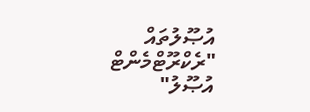އުޞޫލުތައް "ރެކްރޫޓްމެންޓް އުޞޫލު"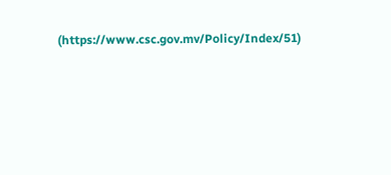(https://www.csc.gov.mv/Policy/Index/51)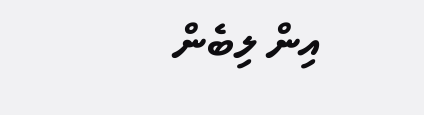އިން ލިބެން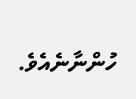ހުންނާނެއެވެ.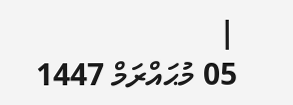|
05 މުޙައްރަމް 1447